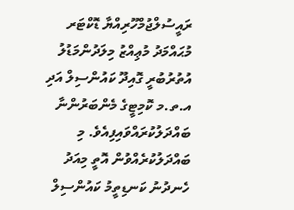ރައީސުލްޖުމްހޫރިއްޔާ ޑޮކްޓަރ މުޙައްމަދު މުޢިއްޒު މިލަދުންމަޑުލު އުތުރުބުރީ ގޮއިދޫ ކައުންސިލް އަދި އ.ތ.މ ކޮމިޓީގެ މެންބަރުންނާ ބައްދަލުކުރައްވައިފިއެވެ. މި ބައްދަލުކުރެއްވުން އޮތީ މިއަދު ހެނދުނު ކަނޑިތީމު ކައުންސިލް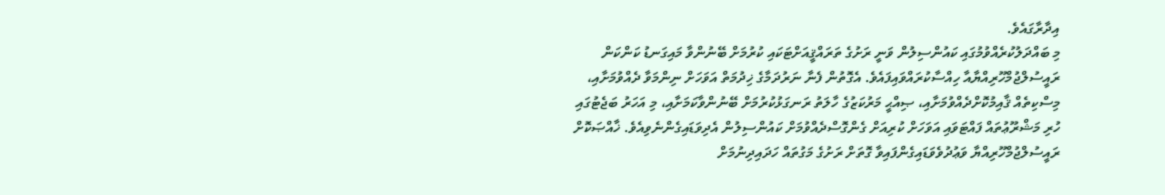އިދާރާގައެވެ.
މި ބައްދަލުކުރެއްވުމުގައި ކައުންސިލުން ވަނީ ރަށުގެ ތަރައްޤީއަށްޓަކައި ކުރުމަށް ބޭނުންވާ މައިގަނޑު ކަންކަން ރައީސުލްޖުމްހޫރިއްޔާއާ ހިއްސާކުރައްވައިފައެވެ. އެގޮތުން ފެނާ ނަރުދަމާގެ ޚިދުމަތް އަވަހަށް ނިންމަވާ ދެއްވުމަށާއި، މިސްކިތެއް ޤާއިމުކޮށްދެއްވުމަށާއި، ޞިއްޙީ މަރުކަޒުގެ ހާލަތު ރަނގަޅުކުރުމަށް ބޭނުންވާކަމަށާއި، މި އަހަރު ބަޖެޓުގައި ހުރި މަޝްރޫޢުތައް ފައްޓަވައި އަވަހަށް ކުރިއަށް ގެންގޮސްދެއްވުމަށް ކައުންސިލުން އެދިވަޑައިގެންނެވިއެވެ. ޚާއްޞަކޮށް ރައީސުލްޖުމްހޫރިއްޔާ ވަޢުދުވެވަޑައިގެންފައިވާ ގޮތަށް ރަށުގެ މަގުތައް ހަދައިދިނުމަށް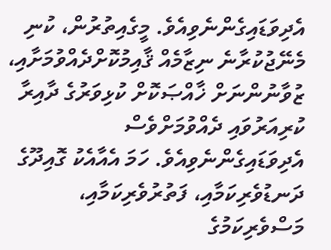އެދިވަޑައިގެންނެވިއެވެ. މީގެއިތުރުން، ކުނި މެނޭޖުކުރާނެ ނިޒާމެއް ޤާއިމުކޮށްދެއްވުމަށާއި، ޒުވާނުންނަށް ޚާއްޞަކޮށް ކުޅިވަރުގެ ދާއިރާ ކުރިއަރުވައި ދެއްވުމަށްވެސް އެދިވަޑައިގެންނެވިއެވެ. ހަމަ އެއާއެކު ގޮއިދޫގެ ދަނޑުވެރިކަމާއި، ފަތުރުވެރިކަމާއި، މަސްވެރިކަމުގެ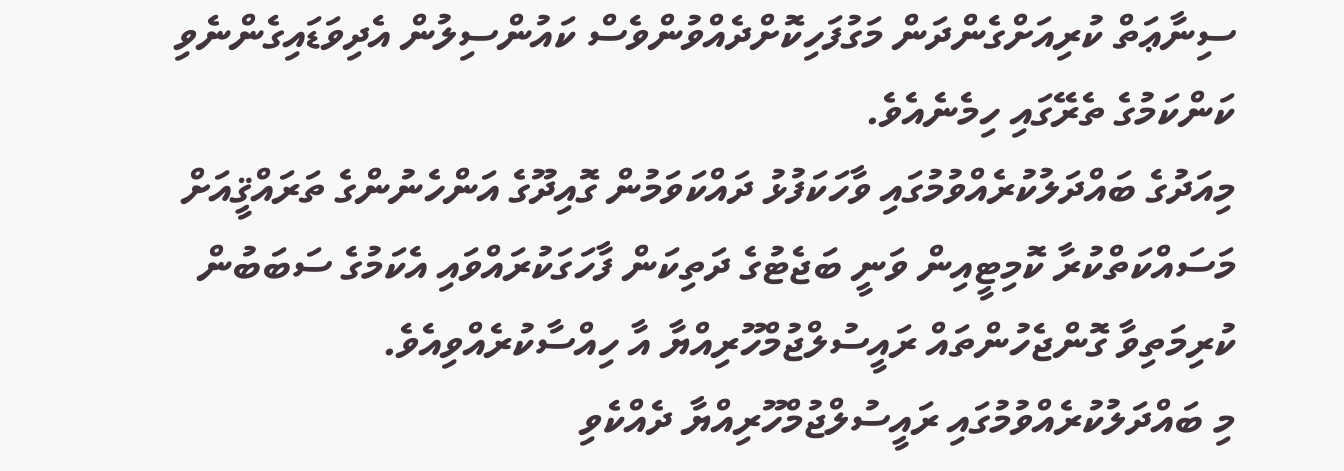ސިނާޢަތް ކުރިއަށްގެންދަން މަގުފަހިކޮށްދެއްވުންވެސް ކައުންސިލުން އެދިވަޑައިގެންނެވި ކަންކަމުގެ ތެރޭގައި ހިމެނެއެވެ.
މިއަދުގެ ބައްދަލުކުރެއްވުމުގައި ވާހަކަފުޅު ދައްކަވަމުން ގޮއިދޫގެ އަންހެނުންގެ ތަރައްޤީއަށް މަސައްކަތްކުރާ ކޮމިޓީއިން ވަނީ ބަޖެޓުގެ ދަތިކަން ފާހަގަކުރައްވައި އެކަމުގެ ސަބަބުން ކުރިމަތިވާ ގޮންޖެހުންތައް ރައީސުލްޖުމްހޫރިއްޔާ އާ ހިއްސާކުރެއްވިއެވެ.
މި ބައްދަލުކުރެއްވުމުގައި ރައީސުލްޖުމްހޫރިއްޔާ ދެއްކެވި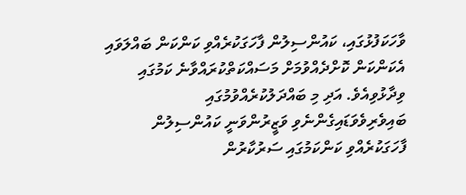ވާހަކަފުޅުގައި، ކައުންސިލުން ފާހަގަކުރެއްވި ކަންކަން ބައްލަވައި އެކަންކަން ކޮށްދެއްވުމަށް މަސައްކަތްކުރައްވާނެ ކަމުގައި ވިދާޅުވިއެވެ. އަދި މި ބައްދަލުކުރެއްވުމުގައި ބައިވެރިވެވަޑައިގެންނެވި ވަޒީރުންވަނީ ކައުންސިލުން ފާހަގަކުރެއްވި ކަންކަމުގައި ސަރުކާރުން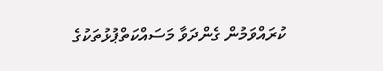ކުރައްވަމުން ގެންދަވާ މަސައްކަތްޕުޅުތަކުގެ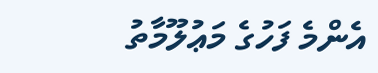އެންމެ ފަހުގެ މަޢުލޫމާތު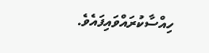ހިއްސާކުރައްވައިފައެވެ.